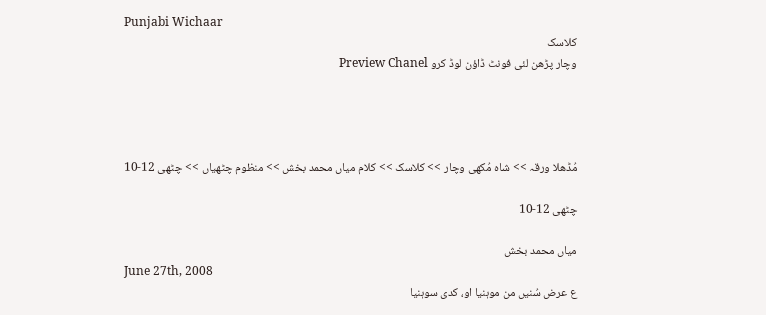Punjabi Wichaar
کلاسک
وچار پڑھن لئی فونٹ ڈاؤن لوڈ کرو Preview Chanel




مُڈھلا ورقہ >> شاہ مُکھی وچار >> کلاسک >> کلام میاں محمد بخش >> منظوم چٹھیاں >> چٹھی 12-10

چٹھی 12-10

میاں محمد بخش
June 27th, 2008
ع عرض سُنیں من موہنیا او، کدی سوہنیا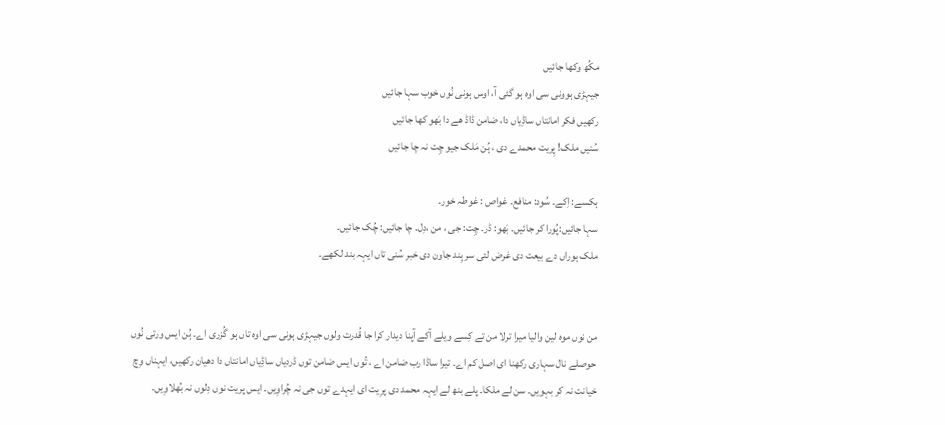مکُھ وکھا جائیں
جیہڑی ہوونی سی اوہ ہو گئی آ، اوس ہونی نُوں خوب سہا جائیں
رکھیں فکر امانتاں ساڈِیاں دا، ضامن ڈاڈ ھے دا بَھو کھا جائیں
سُنیں ملک! پِریت محمدے دی ، ہُن مَلک جیو چِت نہ چا جائیں

ہکسے: اِکے۔ سُود: منافع۔ غواص : غوطہ خور۔
سہا جائیں:پُورا کر جائیں۔ بَھو: ڈر۔ چِت: جی ، من ،دِل۔ چا جائیں: چُک جائیں۔
ملک ہوراں دے بیعت دی غرض لئی سر ہِند جاون دی خبر سُنی تاں ایہہ بند لکھے۔


من نوں موہ لین والیا میرا ترلا من تے کِسے ویلے آکے آپنا دیدار کرا جا قُدرت ولوں جیہڑی ہونی سی اوہ تاں ہو گُزری اے۔ ہُن ایس ورتی نُوں حوصلے نال سہاری رکھنا ای اصل کم اے۔ تیرا ساڈا رب ضامن اے ، تُوں ایس ضامن توں ڈردیاں ساڈِیاں امانتاں دا دھیان رکھیں، ایہناں وِچ خیانت نہ کر بہویں۔ سن لے ملکا۔ پلے بنھ لے ایہہ محمد دی پرِیت ای ایہدے توں جی نہ چُراوِیں۔ ایس پریت نوں دِلوں نہ بُھلاوِیں۔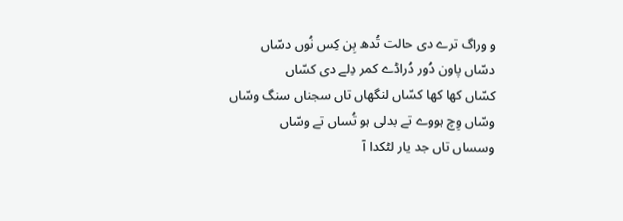و وراگ ترے دی حالت تُدھ بِن کِس نُوں دسّاں
دسّاں پاون دُور دُراڈے کمر دِلے دی کسّاں
کسّاں کھا کھا کسّاں لنگھاں تاں سجناں سنگ وسّاں
وسّاں وِچ ہووے تے بدلی ہو تُساں تے وسّاں
وسساں تاں جد یار لٹکدا آ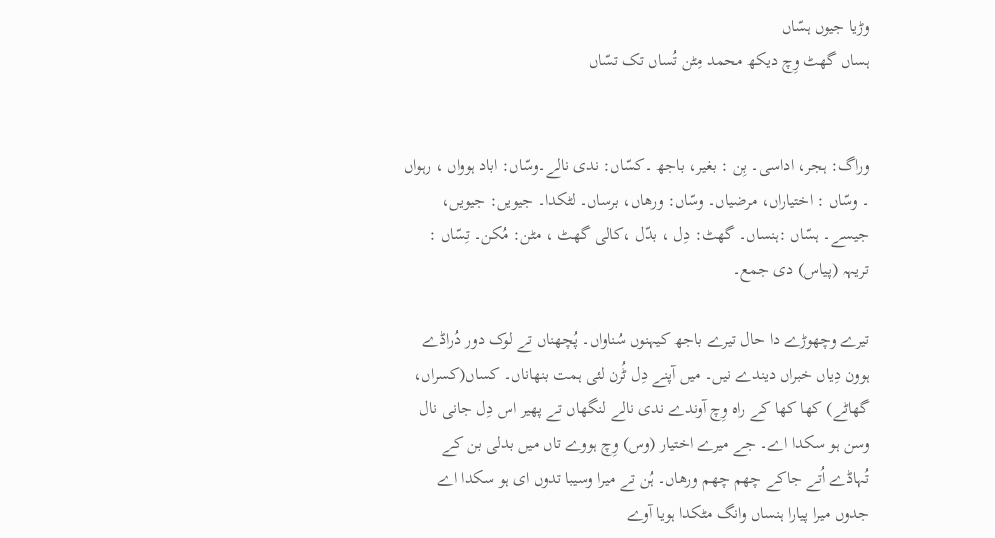وڑیا جیوں ہسّاں
ہساں گھٹ وِچ دیکھ محمد مِٹن تُساں تک تسّاں


وراگ: ہجر، اداسی۔ بِن : بغیر، باجھ ۔کسّاں: ندی نالے۔وسّاں: اباد ہوواں ، رہواں ۔ وسّاں : اختیاراں، مرضیاں۔ وسّاں: ورھاں، برساں۔ لٹکدا۔ جیویں: جیویں، جیسے۔ ہسّاں :ہنساں۔ گھٹ: دِل ، بدّل ،کالی گھٹ ، مٹن: مُکن۔ تِسّاں : تریہہ (پیاس) دی جمع۔

تیرے وچھوڑے دا حال تیرے باجھ کیہنوں سُناواں۔ پُچھناں تے لوک دور دُراڈے ہوون دِیاں خبراں دیندے نیں۔ میں آپنے دِل ٹُرن لئی ہمت بنھاناں۔ کساں(کسراں، گھاٹے) کھا کھا کے راہ وِچ آوندے ندی نالے لنگھاں تے پھیر اس دِل جانی نال وسن ہو سکدا اے۔ جے میرے اختیار (وس) وِچ ہووے تاں میں بدلی بن کے تُہاڈے اُتے جاکے چھم چھم ورھاں۔ ہُن تے میرا وسیبا تدوں ای ہو سکدا اے جدوں میرا پیارا ہنساں وانگ مٹکدا ہویا آوے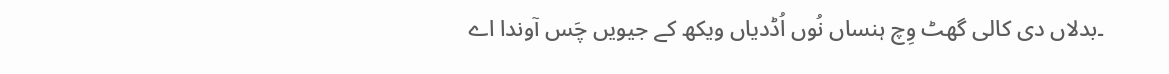۔بدلاں دی کالی گھٹ وِچ ہنساں نُوں اُڈدیاں ویکھ کے جیویں چَس آوندا اے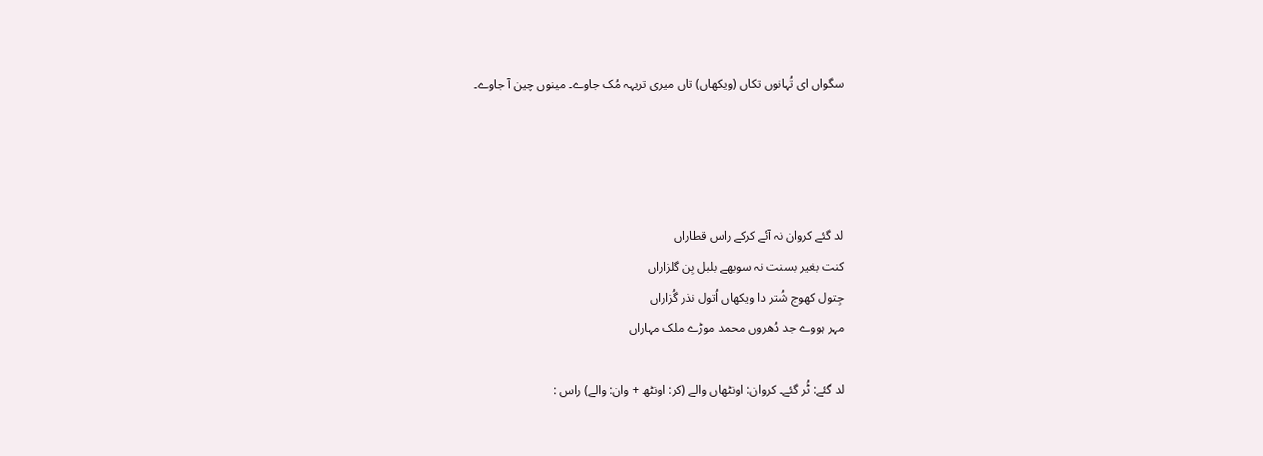سگواں ای تُہانوں تکاں (ویکھاں) تاں میری تریہہ مُک جاوے۔ مینوں چین آ جاوے۔




لد گئے کروان نہ آئے کرکے راس قطاراں
کنت بغیر بسنت نہ سوبھے بلبل بِن گلزاراں
جِتول کھوج شُتر دا ویکھاں اُتول نذر گُزاراں
مہر ہووے جد دُھروں محمد موڑے ملک مہاراں

لد گئے: ٹُر گئے۔ کروان: اونٹھاں والے (کر: اونٹھ + وان: والے) راس :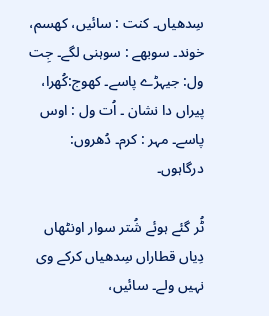سِدھیاں۔ کنت : سائیں، کھسم، خوند۔ سوبھے : سوہنی لگے۔ جِت ول: جیہڑے پاسے۔ کھوج:کُھرا، پیراں دا نشان ۔ اُت ول : اوس پاسے۔ مہر : کرم۔ دُھروں: درگاہوں۔

ٹُر گئے ہوئے شُتر سوار اونٹھاں دِیاں قطاراں سِدھیاں کرکے وی نہیں ولے۔ سائیں،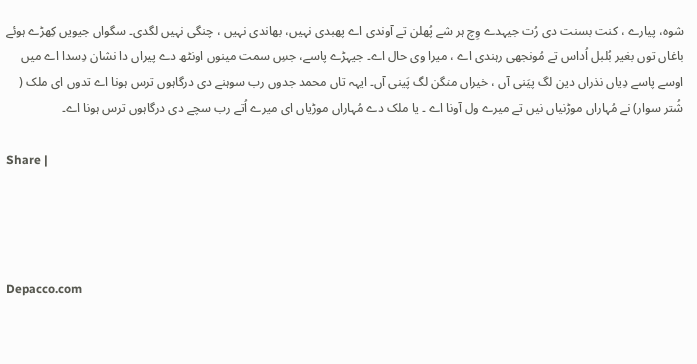شوہ، پیارے ، کنت بسنت دی رُت جیہدے وِچ ہر شے پُھلن تے آوندی اے پھبدی نہیں، بھاندی نہیں ، چنگی نہیں لگدی۔ سگواں جیویں کِھڑے ہوئے باغاں توں بغیر بُلبل اُداس تے مُونجھی رہندی اے ، میرا وی حال اے۔ جیہڑے پاسے، جسِ سمت مینوں اونٹھ دے پیراں دا نشان دِسدا اے میں اوسے پاسے دِیاں نذراں دین لگ پیَنی آں ، خیراں منگن لگ پَینی آں۔ ایہہ تاں محمد جدوں رب سوہنے دی درگاہوں ترس ہونا اے تدوں ای ملک ( شُتر سوار) نے مُہاراں موڑنیاں نیں تے میرے ول آونا اے ۔ یا ملک دے مُہاراں موڑیاں ای میرے اُتے رب سچے دی درگاہوں ترس ہونا اے۔

Share |




Depacco.com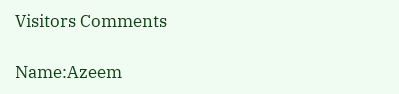Visitors Comments

Name:Azeem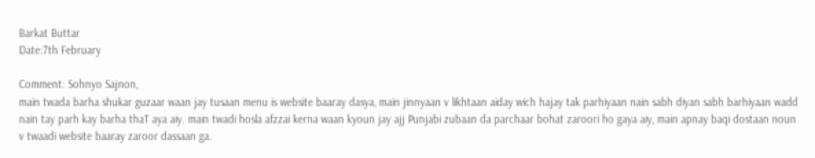Barkat Buttar
Date:7th February

Comment: Sohnyo Sajnon,
main twada barha shukar guzaar waan jay tusaan menu is website baaray dasya, main jinnyaan v likhtaan aiday wich hajay tak parhiyaan nain sabh diyan sabh barhiyaan wadd nain tay parh kay barha thaT aya aiy. main twadi hosla afzzai kerna waan kyoun jay ajj Punjabi zubaan da parchaar bohat zaroori ho gaya aiy, main apnay baqi dostaan noun v twaadi website baaray zaroor dassaan ga.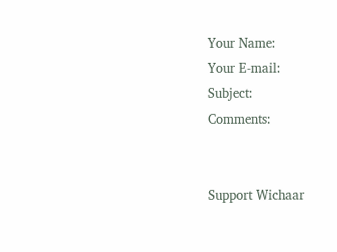Your Name:
Your E-mail:
Subject:
Comments:


Support Wichaar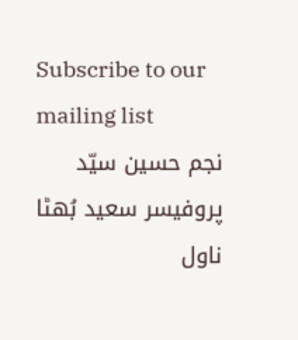Subscribe to our mailing list
نجم حسین سیّد
پروفیسر سعید بُھٹا
ناول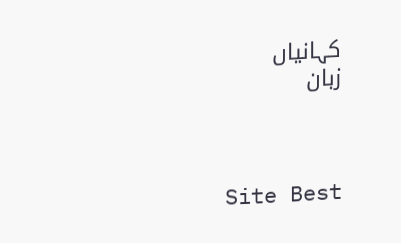کہانیاں
زبان



Site Best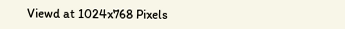Viewd at 1024x768 Pixels